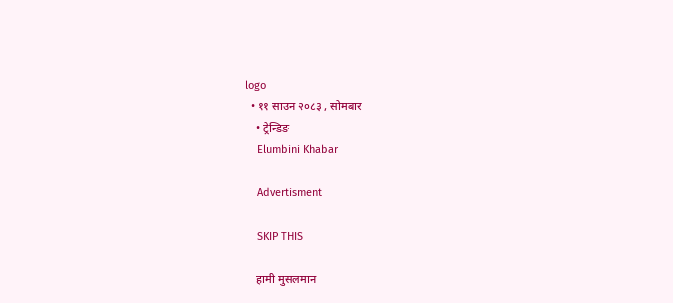logo
  • ११ साउन २०८३ , सोमबार
    • ट्रेन्डिङ
    Elumbini Khabar

    Advertisment

    SKIP THIS

    हामी मुसलमान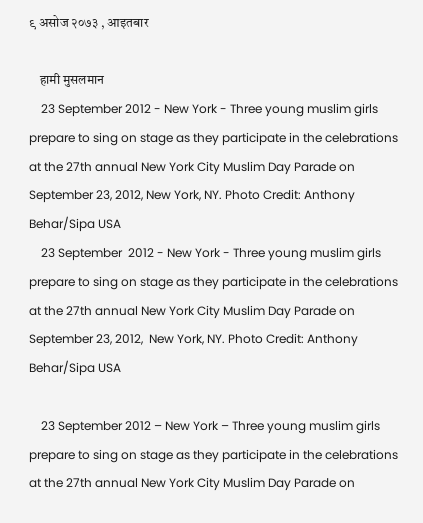९ असोज २०७३ , आइतबार

    हामी मुसलमान
    23 September 2012 - New York - Three young muslim girls prepare to sing on stage as they participate in the celebrations at the 27th annual New York City Muslim Day Parade on September 23, 2012, New York, NY. Photo Credit: Anthony Behar/Sipa USA
    23 September  2012 - New York - Three young muslim girls prepare to sing on stage as they participate in the celebrations at the 27th annual New York City Muslim Day Parade on September 23, 2012,  New York, NY. Photo Credit: Anthony Behar/Sipa USA

    23 September 2012 – New York – Three young muslim girls prepare to sing on stage as they participate in the celebrations at the 27th annual New York City Muslim Day Parade on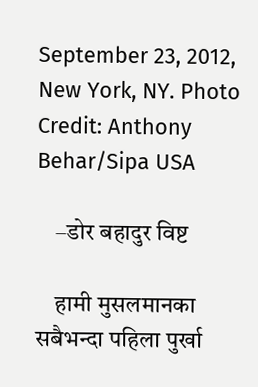September 23, 2012, New York, NY. Photo Credit: Anthony Behar/Sipa USA

    –डोर बहादुर विष्ट

    हामी मुसलमानका सबैभन्दा पहिला पुर्खा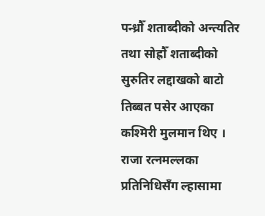पन्ध्रौँ शताब्दीको अन्त्यतिर तथा सोह्रौँ शताब्दीको सुरुतिर लद्दाखको बाटो तिब्बत पसेर आएका कश्मिरी मुलमान थिए । राजा रत्नमल्लका प्रतिनिधिसँग ल्हासामा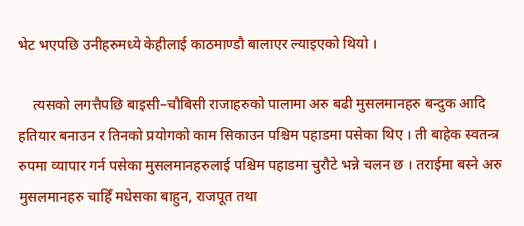भेट भएपछि उनीहरुमध्ये केहीलाई काठमाण्डौ बालाएर ल्याइएको थियो ।

    त्यसको लगत्तैपछि बाइसी–चौबिसी राजाहरुको पालामा अरु बढी मुसलमानहरु बन्दुक आदि हतियार बनाउन र तिनको प्रयोगको काम सिकाउन पश्चिम पहाडमा पसेका थिए । ती बाहेक स्वतन्त्र रुपमा व्यापार गर्न पसेका मुसलमानहरुलाई पश्चिम पहाडमा चुरौटे भन्ने चलन छ । तराईमा बस्ने अरु मुसलमानहरु चाहिँ मधेसका बाहुन, राजपूत तथा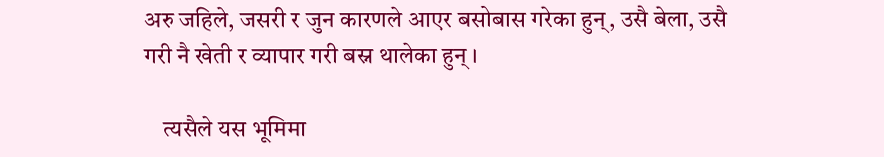अरु जहिले, जसरी र जुन कारणले आएर बसोबास गरेका हुन्, उसै बेला, उसै गरी नै खेती र व्यापार गरी बस्न थालेका हुन् ।

    त्यसैले यस भूमिमा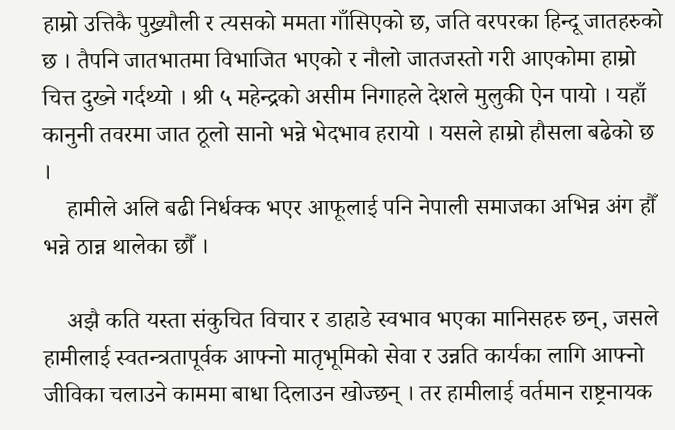हाम्रो उत्तिकै पुख्र्यौली र त्यसको ममता गाँसिएको छ, जति वरपरका हिन्दू जातहरुको छ । तैपनि जातभातमा विभाजित भएको र नौलो जातजस्तो गरी आएकोमा हाम्रो चित्त दुख्ने गर्दथ्यो । श्री ५ महेन्द्रको असीम निगाहले देशले मुलुकी ऐन पायो । यहाँ कानुनी तवरमा जात ठूलो सानो भन्ने भेदभाव हरायो । यसले हाम्रो हौसला बढेको छ ।
    हामीले अलि बढी निर्धक्क भएर आफूलाई पनि नेपाली समाजका अभिन्न अंग हौँ भन्ने ठान्न थालेका छौँ ।

    अझै कति यस्ता संकुचित विचार र डाहाडे स्वभाव भएका मानिसहरु छन्, जसले हामीलाई स्वतन्त्रतापूर्वक आफ्नो मातृभूमिको सेवा र उन्नति कार्यका लागि आफ्नो जीविका चलाउने काममा बाधा दिलाउन खोज्छन् । तर हामीलाई वर्तमान राष्ट्रनायक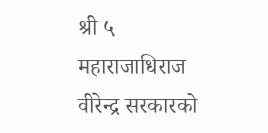श्री ५ महाराजाधिराज वीरेन्द्र सरकारको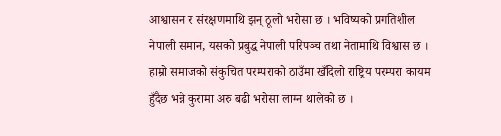आश्वासन र संरक्षणमाथि झन् ठूलो भरोसा छ । भविष्यको प्रगतिशील नेपाली समान, यसको प्रबुद्ध नेपाली परिपञ्च तथा नेतामाथि विश्वास छ । हाम्रो समाजको संकुचित परम्पराको ठाउँमा खँदिलो राष्ट्रिय परम्परा कायम हुँदैछ भन्ने कुरामा अरु बढी भरोसा लाग्न थालेको छ ।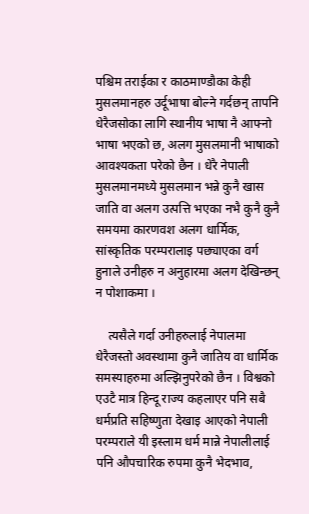पश्चिम तराईका र काठमाण्डौका केही मुसलमानहरु उर्दूभाषा बोल्ने गर्दछन् तापनि धेरैजसोका लागि स्थानीय भाषा नै आफ्नो भाषा भएको छ, अलग मुसलमानी भाषाको आवश्यकता परेको छैन । धेरै नेपाली मुसलमानमध्ये मुसलमान भन्ने कुनै खास जाति वा अलग उत्पत्ति भएका नभै कुनै कुनै समयमा कारणवश अलग धार्मिक, सांस्कृतिक परम्परालाइ पछ्याएका वर्ग हुनाले उनीहरु न अनुहारमा अलग देखिन्छन् न पोशाकमा ।

    त्यसैले गर्दा उनीहरुलाई नेपालमा धेरैजस्तो अवस्थामा कुनै जातिय वा धार्मिक समस्याहरुमा अल्झिनुपरेको छैन । विश्वको एउटै मात्र हिन्दू राज्य कहलाएर पनि सबै धर्मप्रति सहिष्णुता देखाइ आएको नेपाली परम्पराले यी इस्लाम धर्म मान्ने नेपालीलाई पनि औपचारिक रुपमा कुनै भेदभाव,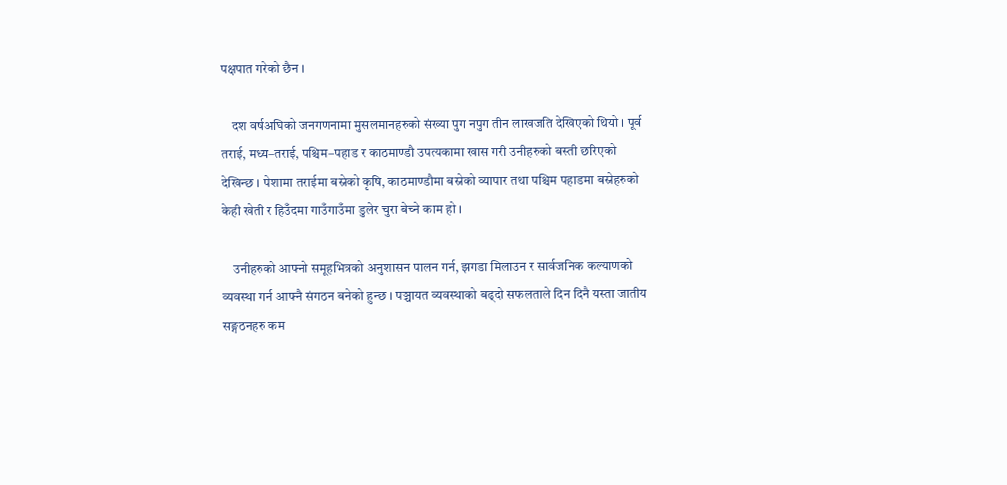पक्षपात गरेको छैन ।

    दश वर्षअघिको जनगणनामा मुसलमानहरुको संख्या पुग नपुग तीन लाखजति देखिएको थियो । पूर्व तराई, मध्य–तराई, पश्चिम–पहाड र काठमाण्डौ उपत्यकामा खास गरी उनीहरुको बस्ती छरिएको देखिन्छ । पेशामा तराईमा बस्नेको कृषि, काठमाण्डौमा बस्नेको व्यापार तथा पश्चिम पहाडमा बस्नेहरुको केही खेती र हिउँदमा गाउँगाउँमा डुलेर चुरा बेच्ने काम हो ।

    उनीहरुको आफ्नो समूहभित्रको अनुशासन पालन गर्न, झगडा मिलाउन र सार्वजनिक कल्याणको व्यवस्था गर्न आफ्नै संगठन बनेको हुन्छ । पञ्चायत व्यवस्थाको बढ्दो सफलताले दिन दिनै यस्ता जातीय सङ्गठनहरु कम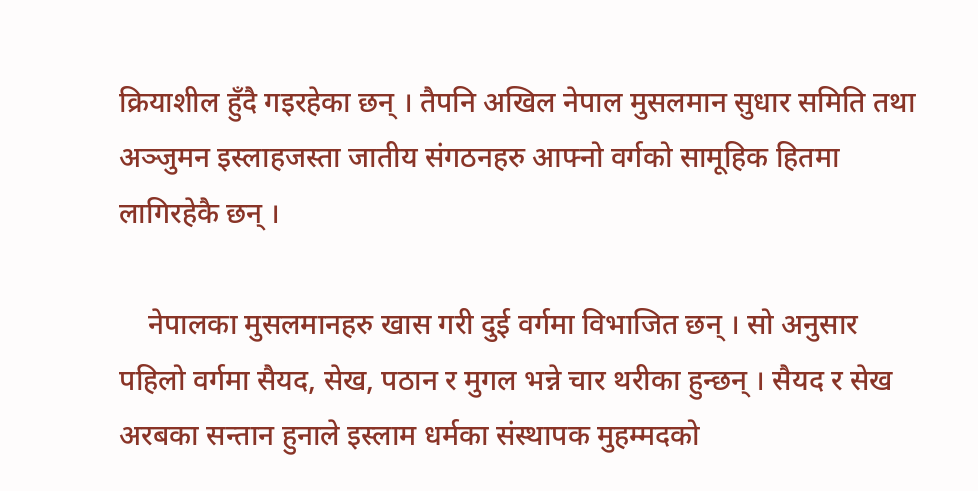क्रियाशील हुँदै गइरहेका छन् । तैपनि अखिल नेपाल मुसलमान सुधार समिति तथा अञ्जुमन इस्लाहजस्ता जातीय संगठनहरु आफ्नो वर्गको सामूहिक हितमा लागिरहेकै छन् ।

    नेपालका मुसलमानहरु खास गरी दुई वर्गमा विभाजित छन् । सो अनुसार पहिलो वर्गमा सैयद, सेख, पठान र मुगल भन्ने चार थरीका हुन्छन् । सैयद र सेख अरबका सन्तान हुनाले इस्लाम धर्मका संस्थापक मुहम्मदको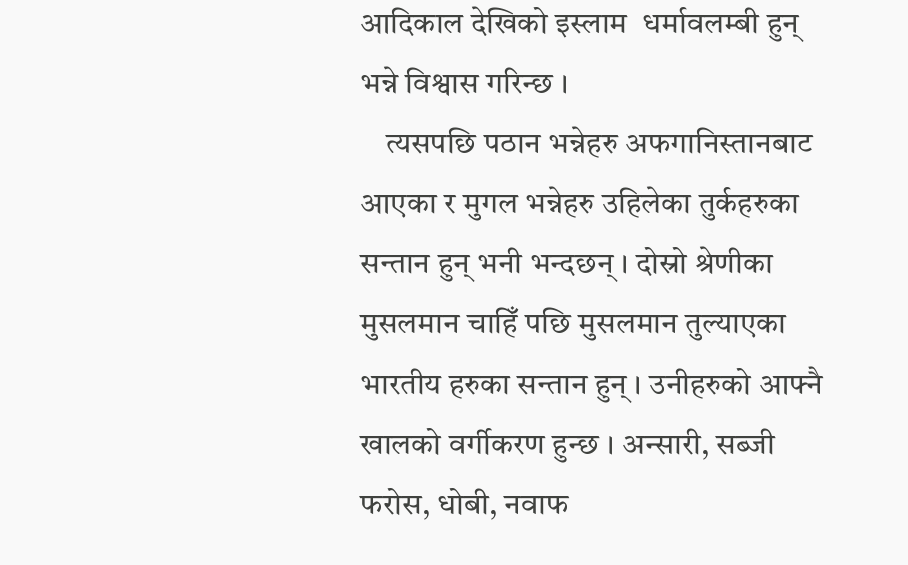आदिकाल देखिको इस्लाम  धर्मावलम्बी हुन् भन्ने विश्वास गरिन्छ ।
    त्यसपछि पठान भन्नेहरु अफगानिस्तानबाट आएका र मुगल भन्नेहरु उहिलेका तुर्कहरुका सन्तान हुन् भनी भन्दछन् । दोस्रो श्रेणीका मुसलमान चाहिँ पछि मुसलमान तुल्याएका भारतीय हरुका सन्तान हुन् । उनीहरुको आफ्नै खालको वर्गीकरण हुन्छ । अन्सारी, सब्जी फरोस, धोबी, नवाफ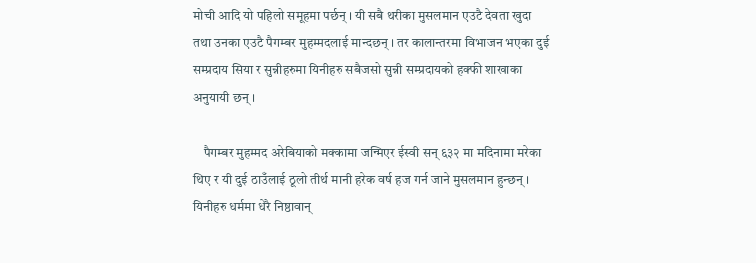मोची आदि यो पहिलो समूहमा पर्छन् । यी सबै थरीका मुसलमान एउटै देवता खुदा तथा उनका एउटै पैगम्बर मुहम्मदलाई मान्दछन् । तर कालान्तरमा विभाजन भएका दुई सम्प्रदाय सिया र सुन्नीहरुमा यिनीहरु सबैजसो सुन्नी सम्प्रदायको हक्फी शाखाका अनुयायी छन् ।

    पैगम्बर मुहम्मद अरेबियाको मक्कामा जन्मिएर ईस्वी सन् ६३२ मा मदिनामा मरेका थिए र यी दुई ठाउँलाई ठूलो तीर्थ मानी हरेक वर्ष हज गर्न जाने मुसलमान हुन्छन् । यिनीहरु धर्ममा धेरै निष्ठावान्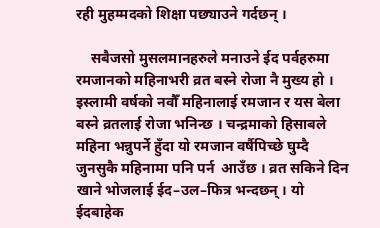रही मुहम्मदको शिक्षा पछ्याउने गर्दछन् ।

    सबैजसो मुसलमानहरुले मनाउने ईद पर्वहरुमा रमजानको महिनाभरी व्रत बस्ने रोजा नै मुख्य हो । इस्लामी वर्षको नवौँ महिनालाई रमजान र यस बेला बस्ने व्रतलाई रोजा भनिन्छ । चन्द्रमाको हिसाबले महिना भन्नुपर्ने हुँदा यो रमजान वर्षैपिच्छे घुम्दै जुनसुकै महिनामा पनि पर्न  आउँछ । व्रत सकिने दिन खाने भोजलाई ईद–उल–फित्र भन्दछन् । यो ईदबाहेक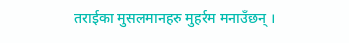तराईका मुसलमानहरु मुहर्रम मनाउँछन् ।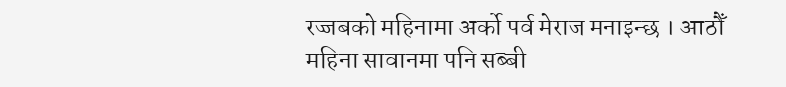रज्जबको महिनामा अर्को पर्व मेराज मनाइन्छ । आठौँ महिना सावानमा पनि सब्बी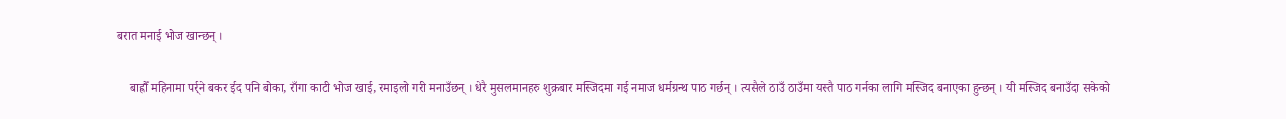बरात मनाई भोज खान्छन् ।

    बाह्रौँ महिनामा पर्र्ने बकर ईद पनि बोका, राँगा काटी भोज खाई, रमाइलो गरी मनाउँछन् । धेरै मुसलमानहरु शुक्रबार मस्जिदमा गई नमाज धर्मग्रन्थ पाठ गर्छन् । त्यसैले ठाउँ ठाउँमा यस्तै पाठ गर्नका लागि मस्जिद बनाएका हुन्छन् । यी मस्जिद बनाउँदा सकेको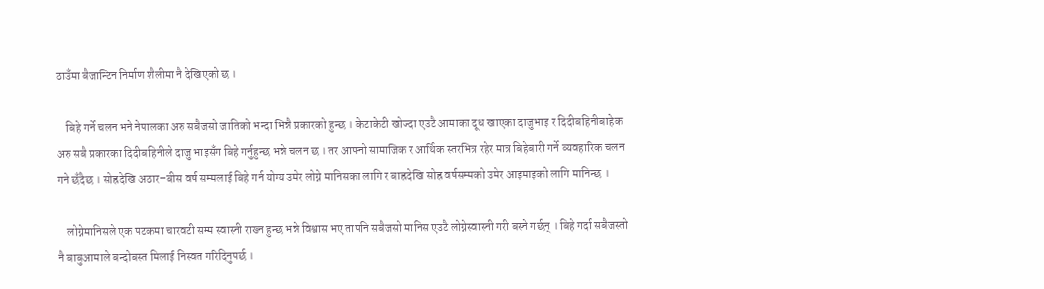ठाउँमा बैजान्टिन निर्माण शैलीमा नै देखिएको छ ।

    बिहे गर्ने चलन भने नेपालका अरु सबैजसो जातिको भन्दा भिन्नै प्रकारको हुन्छ । केटाकेटी खोज्दा एउटै आमाका दूध खाएका दाजुभाइ र दिदीबहिनीबाहेक अरु सबै प्रकारका दिदीबहिनीले दाजु भाइसँग बिहे गर्नुहुन्छ भन्ने चलन छ । तर आफ्नो सामाजिक र आर्थिक स्तरभित्र रहेर मात्र बिहेबारी गर्ने व्यवहारिक चलन गने छँदैछ । सोह्रदेखि अठार–बीस वर्ष सम्मलाई बिहे गर्न योग्य उमेर लोग्ने मानिसका लागि र बाह्रदेखि सोह्र वर्षसम्मको उमेर आइमाइको लागि मानिन्छ ।

    लोग्नेमानिसले एक पटकमा चारवटी सम्म स्वास्नी राख्न हुन्छ भन्ने विश्वास भए तापनि सबैजसो मानिस एउटै लोग्नेस्वास्नी गरी बस्ने गर्छन् । बिहे गर्दा सबैजस्तो नै बाबुआमाले बन्दोबस्त मिलाई निस्वत गरिदिनुपर्छ ।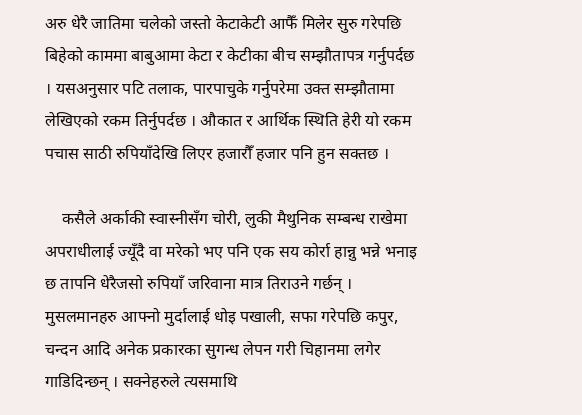अरु धेरै जातिमा चलेको जस्तो केटाकेटी आफैँ मिलेर सुरु गरेपछि बिहेको काममा बाबुआमा केटा र केटीका बीच सम्झौतापत्र गर्नुपर्दछ । यसअनुसार पटि तलाक, पारपाचुके गर्नुपरेमा उक्त सम्झौतामा लेखिएको रकम तिर्नुपर्दछ । औकात र आर्थिक स्थिति हेरी यो रकम पचास साठी रुपियाँदेखि लिएर हजारौँ हजार पनि हुन सक्तछ ।

    कसैले अर्काकी स्वास्नीसँग चोरी, लुकी मैथुनिक सम्बन्ध राखेमा अपराधीलाई ज्यूँदै वा मरेको भए पनि एक सय कोर्रा हान्नु भन्ने भनाइ छ तापनि धेरैजसो रुपियाँ जरिवाना मात्र तिराउने गर्छन् । मुसलमानहरु आफ्नो मुर्दालाई धोइ पखाली, सफा गरेपछि कपुर, चन्दन आदि अनेक प्रकारका सुगन्ध लेपन गरी चिहानमा लगेर गाडिदिन्छन् । सक्नेहरुले त्यसमाथि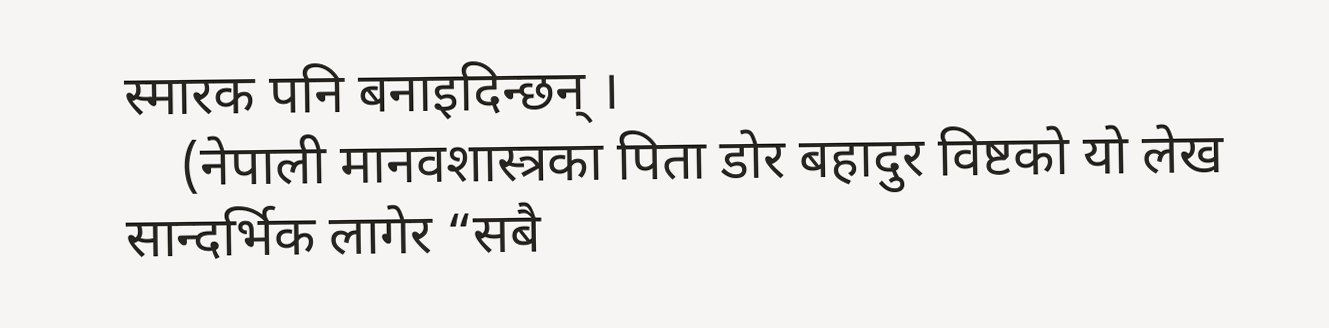स्मारक पनि बनाइदिन्छन् ।
    (नेपाली मानवशास्त्रका पिता डोर बहादुर विष्टको यो लेख सान्दर्भिक लागेर “सबै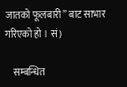जातको फूलबारी” बाट साभार गरिएको हो । सं)

    सम्बन्धित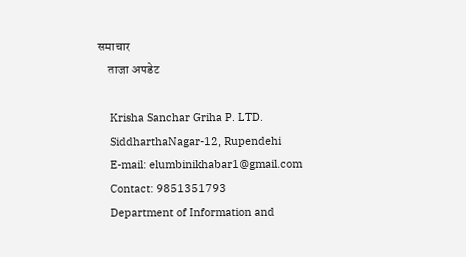समाचार
    ताजा अपडेट

    Krisha Sanchar Griha P. LTD.
    SiddharthaNagar-12, Rupendehi
    E-mail: elumbinikhabar1@gmail.com
    Contact: 9851351793
    Department of Information and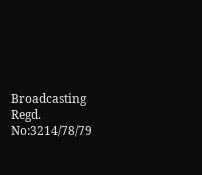Broadcasting Regd. No:3214/78/79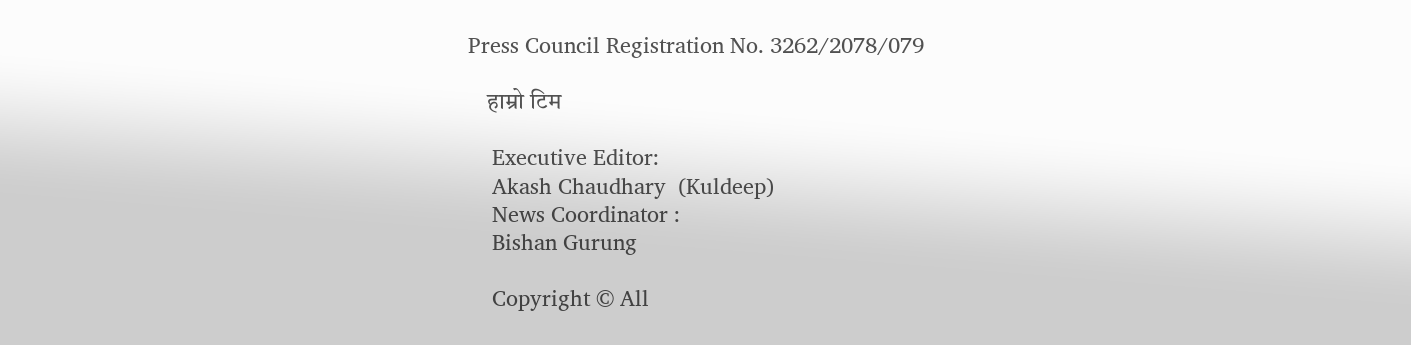Press Council Registration No. 3262/2078/079

    हाम्रो टिम

    Executive Editor:
    Akash Chaudhary  (Kuldeep)
    News Coordinator :
    Bishan Gurung

    Copyright © All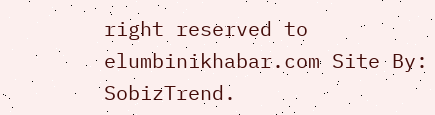right reserved to elumbinikhabar.com Site By: SobizTrend.